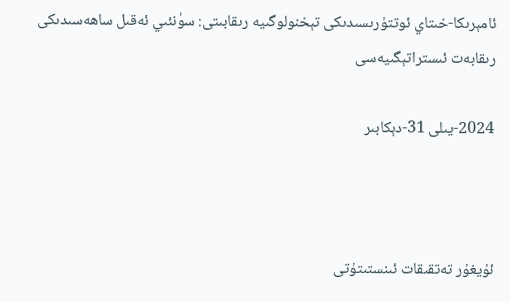ئامېرىكا-خىتاي ئوتتۇرىسىدىكى تېخنولوگىيە رىقابىتى: سۈنئىي ئەقىل ساھەسىدىكى رىقابەت ئىستراتېگىيەسى

2024-يىلى 31-دېكابىر



ئۇيغۇر تەتقىقات ئىنستىتۇتى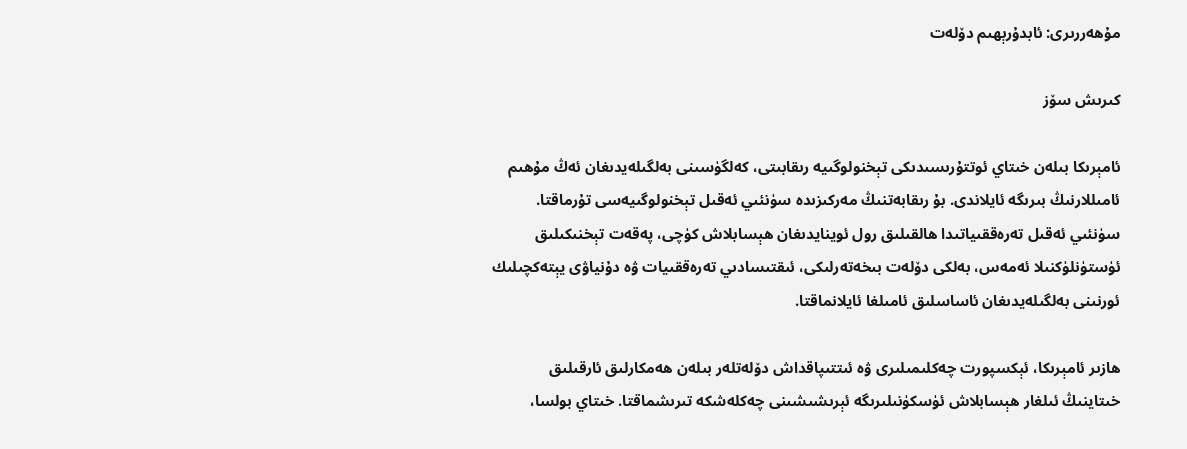مۇھەررىرى: ئابدۇرېھىم دۆلەت

كىرىش سۆز

ئامېرىكا بىلەن خىتاي ئوتتۇرىسىدىكى تېخنولوگىيە رىقابىتى، كەلگۈسىنى بەلگىلەيدىغان ئەڭ مۇھىم ئامىللارنىڭ بىرىگە ئايلاندى. بۇ رىقابەتنىڭ مەركىزىدە سۈنئىي ئەقىل تېخنولوگىيەسى تۇرماقتا. سۈنئىي ئەقىل تەرەققىياتىدا ھالقىلىق رول ئوينايدىغان ھېسابلاش كۈچى، پەقەت تېخنىكىلىق ئۈستۈنلۈكنىلا ئەمەس، بەلكى دۆلەت بىخەتەرلىكى، ئىقتىسادىي تەرەققىيات ۋە دۇنياۋى يېتەكچىلىك ئورنىنى بەلگىلەيدىغان ئاساسلىق ئامىلغا ئايلانماقتا.

ھازىر ئامېرىكا، ئېكسپورت چەكلىمىلىرى ۋە ئىتتىپاقداش دۆلەتلەر بىلەن ھەمكارلىق ئارقىلىق خىتاينىڭ ئىلغار ھېسابلاش ئۈسكۈنىلىرىگە ئېرىشىشىنى چەكلەشكە تىرىشماقتا. خىتاي بولسا،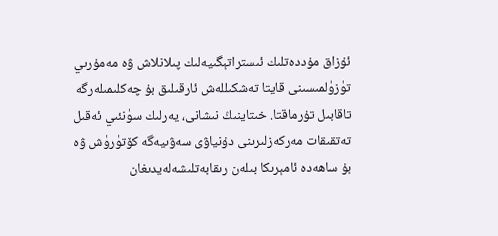ئۇزاق مۇددەتلىك ئىستراتېگىيەلىك پىلانلاش ۋە مەمۇرىي تۈزۈلمىسىنى قايتا تەشكىللەش ئارقىلىق بۇ چەكلىمىلەرگە تاقابىل تۇرماقتا. خىتاينىڭ نىشانى، يەرلىك سۈنئىي ئەقىل تەتقىقات مەركەزلىرىنى دۇنياۋى سەۋىيەگە كۆتۈرۈش ۋە بۇ ساھەدە ئامېرىكا بىلەن رىقابەتلىشەلەيدىغان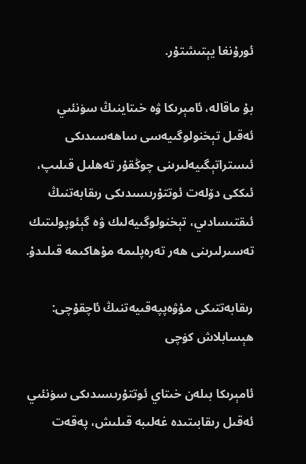ئورۇنغا يېتىشتۇر.

بۇ ماقالە، ئامېرىكا ۋە خىتاينىڭ سۈنئىي ئەقىل تېخنولوگىيەسى ساھەسىدىكى ئىستراتېگىيەلىرىنى چوڭقۇر تەھلىل قىلىپ، ئىككى دۆلەت ئوتتۇرىسىدىكى رىقابەتنىڭ ئىقتىسادىي، تېخنولوگىيەلىك ۋە گېئوپولىتىك تەسىرلىرىنى ھەر تەرەپلىمە مۇھاكىمە قىلىدۇ.

رىقابەتتىكى مۇۋەپپەقىيەتنىڭ ئاچقۇچى: ھېسابلاش كۈچى

ئامېرىكا بىلەن خىتاي ئوتتۇرىسىدىكى سۈنئىي ئەقىل رىقابىتىدە غەلىبە قىلىش، پەقەت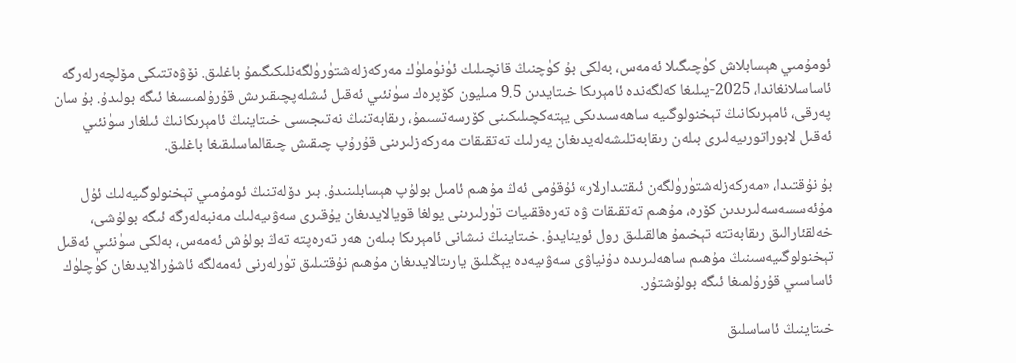ئومۇمىي ھېسابلاش كۈچىگىلا ئەمەس، بەلكى بۇ كۈچنىڭ قانچىلىك ئۈنۈملۈك مەركەزلەشتۈرۈلگەنلىكىگىمۇ باغلىق. نۆۋەتتىكى مۆلچەرلەرگە ئاساسلانغاندا، 2025-يىلىغا كەلگەندە ئامېرىكا خىتايدىن 9.5 مىليون كۆپرەك سۈنئىي ئەقىل ئىشلەپچىقىرىش قۇرۇلمىسىغا ئىگە بولىدۇ. بۇ سان پەرقى، ئامېرىكانىڭ تېخنولوگىيە ساھەسىدىكى يېتەكچىلىكىنى كۆرسەتسىمۇ، رىقابەتنىڭ نەتىجىسى خىتاينىڭ ئامېرىكانىڭ ئىلغار سۈنئىي ئەقىل لابوراتورىيەلىرى بىلەن رىقابەتلىشەلەيدىغان يەرلىك تەتقىقات مەركەزلىرىنى قۇرۇپ چىقىش چىقالماسلىقىغا باغلىق.

بۇ نۇقتىدا، «مەركەزلەشتۈرۈلگەن ئىقتىدارلار» ئۇقۇمى ئەڭ مۇھىم ئامىل بولۇپ ھېسابلىنىدۇ. بىر دۆلەتنىڭ ئومۇمىي تېخنولوگىيەلىك ئۇل مۇئەسسەسەلىرىدىن كۆرە، مۇھىم تەتقىقات ۋە تەرەققىيات تۈرلىرىنى يولغا قويالايدىغان يۇقىرى سەۋىيەلىك مەنبەلەرگە ئىگە بولۇشى، خەلقئارالىق رىقابەتتە تېخىمۇ ھالقىلىق رول ئوينايدۇ. خىتاينىڭ نىشانى ئامېرىكا بىلەن ھەر تەرەپتە تەڭ بولۇش ئەمەس، بەلكى سۈنئىي ئەقىل تېخنولوگىيەسىنىڭ مۇھىم ساھەلىرىدە دۇنياۋى سەۋىيەدە يېڭىلىق يارىتالايدىغان مۇھىم نۇقتىلىق تۈرلەرنى ئەمەلگە ئاشۇرالايدىغان كۈچلۈك ئاساسىي قۇرۇلمىغا ئىگە بولۇشتۇر.

خىتاينىڭ ئاساسلىق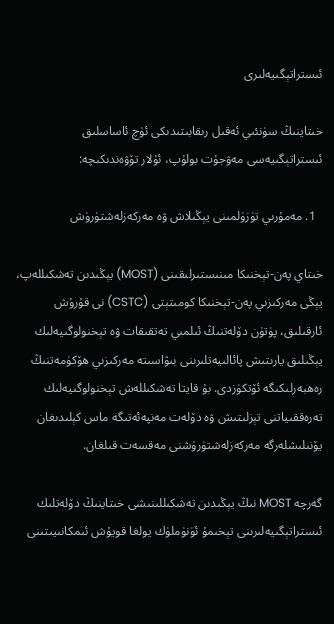ئىستراتېگىيەلىرى

خىتاينىڭ سۈنئىي ئەقىل رىقابىتىدىكى ئۈچ ئاساسلىق ئىستراتېگىيەسى مەۋجۇت بولۇپ، ئۇلار تۆۋەندىكىچە:

  1. مەمۇرىي تۈزۈلمىنى يېڭىلاش ۋە مەركەزلەشتۈرۈش

خىتاي پەن-تېخنىكا مىنىستىرلىقىنى (MOST) يېڭىدىن تەشكىللەپ، يېڭى مەركىزىي پەن-تېخنىكا كومىتېتى (CSTC) نى قۇرۇش ئارقىلىق، پۈتۈن دۆلەتنىڭ ئىلمىي تەتقىقات ۋە تېخنولوگىيەلىك يېڭىلىق يارىتىش پائالىيەتلىرىنى بىۋاسىتە مەركىزىي ھۆكۈمەتنىڭ رەھبەرلىكىگە ئۆتكۈزدى. بۇ قايتا تەشكىللەش تېخنولوگىيەلىك تەرەققىياتنى تېزلىتىش ۋە دۆلەت مەنپەئەتىگە ماس كېلىدىغان يۆنىلىشلەرگە مەركەزلەشتۈرۈشنى مەقسەت قىلغان.

گەرچە MOST نىڭ يېڭىدىن تەشكىللىنىشى خىتاينىڭ دۆلەتلىك ئىستراتېگىيەلىرىنى تېخىمۇ ئۈنۈملۈك يولغا قويۇش ئىمكانىيىتىنى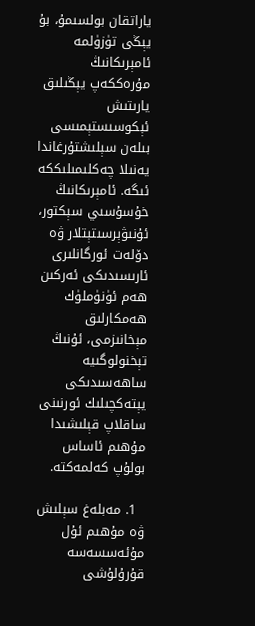ياراتقان بولسىمۇ، بۇ يېڭى تۈزۈلمە ئامېرىكانىڭ مۇرەككەپ يېڭىلىق يارىتىش ئېكوسىستېمىسى بىلەن سېلىشتۇرغاندا يەنىلا چەكلىمىلىككە ئىگە. ئامېرىكانىڭ خۇسۇسىي سېكتور، ئۇنىۋېرسىتېتلار ۋە دۆلەت ئورگانلىرى ئارىسىدىكى ئەركىن ھەم ئۈنۈملۈك ھەمكارلىق مېخانىزمى، ئۇنىڭ تېخنولوگىيە ساھەسىدىكى يېتەكچىلىك ئورنىنى ساقلاپ قېلىشىدا مۇھىم ئاساس بولۇپ كەلمەكتە.

  1. مەبلەغ سېلىش ۋە مۇھىم ئۇل مۇئەسسەسە قۇرۇلۇشى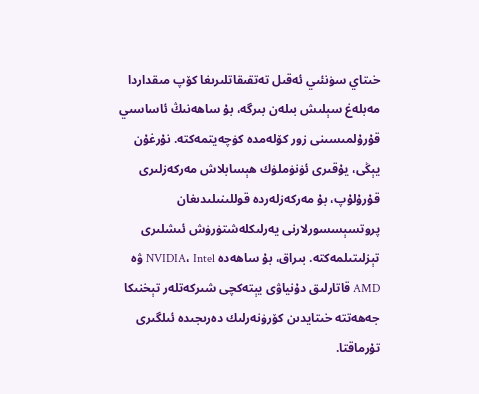خىتاي سۈنئىي ئەقىل تەتقىقاتلىرىغا كۆپ مىقداردا مەبلەغ سېلىش بىلەن بىرگە، بۇ ساھەنىڭ ئاساسىي قۇرۇلمىسىنى زور كۆلەمدە كۈچەيتمەكتە. نۇرغۇن يېڭى، يۇقىرى ئۈنۈملۈك ھېسابلاش مەركەزلىرى قۇرۇلۇپ، بۇ مەركەزلەردە قوللىنىلىدىغان پروتسېسسورلارنى يەرلىكلەشتۈرۈش ئىشلىرى تېزلىتىلمەكتە. بىراق، بۇ ساھەدە NVIDIA، Intel ۋە AMD قاتارلىق دۇنياۋى يېتەكچى شىركەتلەر تېخنىكا جەھەتتە خىتايدىن كۆرۈنەرلىك دەرىجىدە ئىلگىرى تۇرماقتا.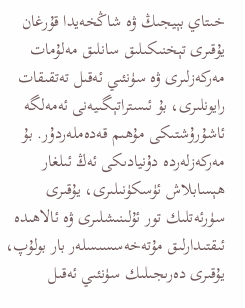خىتاي بېيجىڭ ۋە شاڭخەيدا قۇرغان يۇقىرى تېخنىكىلىق سانلىق مەلۇمات مەركەزلىرى ۋە سۈنئىي ئەقىل تەتقىقات رايونلىرى، بۇ ئىستراتېگىيەنى ئەمەلگە ئاشۇرۇشتىكى مۇھىم قەدەملەردۇر. بۇ مەركەزلەردە دۇنيادىكى ئەڭ ئىلغار ھېسابلاش ئۈسكۈنىلىرى، يۇقىرى سۈرئەتلىك تور ئۇلىنىشلىرى ۋە ئالاھىدە ئىقتىدارلىق مۇتەخەسسىسلەر بار بولۇپ، يۇقىرى دەرىجىلىك سۈنئىي ئەقىل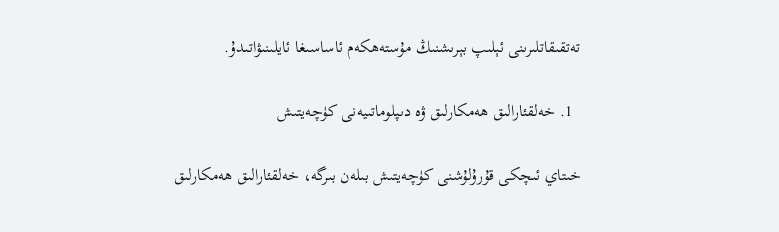تەتقىقاتلىرىنى ئېلىپ بېرىشنىڭ مۇستەھكەم ئاساسىغا ئايلىنىۋاتىدۇ.

  1. خەلقئارالىق ھەمكارلىق ۋە دىپلوماتىيەنى كۈچەيتىش

خىتاي ئىچكى قۇرۇلۇشنى كۈچەيتىش بىلەن بىرگە، خەلقئارالىق ھەمكارلىق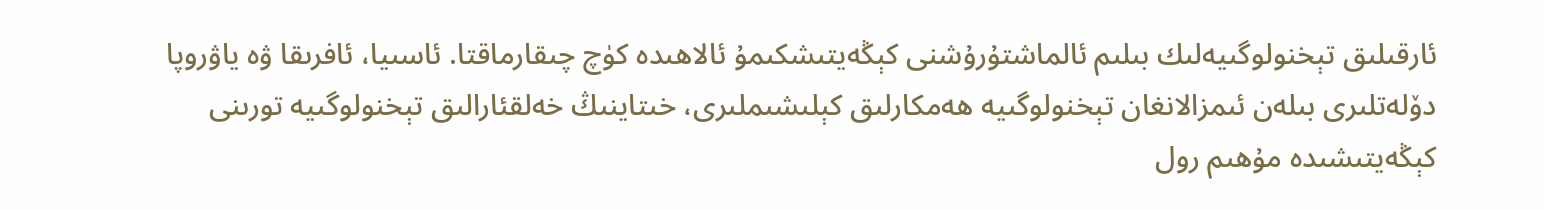ئارقىلىق تېخنولوگىيەلىك بىلىم ئالماشتۇرۇشنى كېڭەيتىشكىمۇ ئالاھىدە كۈچ چىقارماقتا. ئاسىيا، ئافرىقا ۋە ياۋروپا دۆلەتلىرى بىلەن ئىمزالانغان تېخنولوگىيە ھەمكارلىق كېلىشىملىرى، خىتاينىڭ خەلقئارالىق تېخنولوگىيە تورىنى كېڭەيتىشىدە مۇھىم رول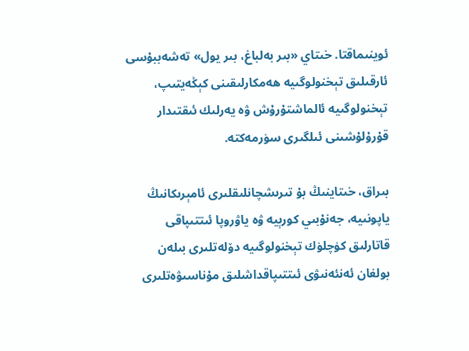ئوينىماقتا. خىتاي «بىر بەلباغ، بىر يول» تەشەببۇسى ئارقىلىق تېخنولوگىيە ھەمكارلىقىنى كېڭەيتىپ، تېخنولوگىيە ئالماشتۇرۇش ۋە يەرلىك ئىقتىدار قۇرۇلۇشىنى ئىلگىرى سۈرمەكتە.

بىراق، خىتاينىڭ بۇ تىرىشچانلىقلىرى ئامېرىكانىڭ ياپونىيە، جەنۇبىي كورېيە ۋە ياۋروپا ئىتتىپاقى قاتارلىق كۈچلۈك تېخنولوگىيە دۆلەتلىرى بىلەن بولغان ئەنئەنىۋى ئىتتىپاقداشلىق مۇناسىۋەتلىرى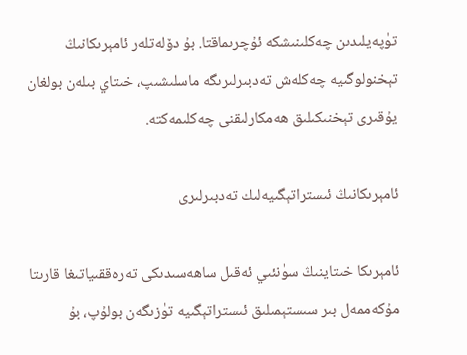تۈپەيلىدىن چەكلىنىشكە ئۇچرىماقتا. بۇ دۆلەتلەر ئامېرىكانىڭ تېخنولوگىيە چەكلەش تەدبىرلىرىگە ماسلىشىپ، خىتاي بىلەن بولغان يۇقىرى تېخنىكىلىق ھەمكارلىقنى چەكلىمەكتە.

ئامېرىكانىڭ ئىستراتېگىيەلىك تەدبىرلىرى

ئامېرىكا خىتاينىڭ سۈنئىي ئەقىل ساھەسىدىكى تەرەققىياتىغا قارىتا مۇكەممەل بىر سىستېمىلىق ئىستراتېگىيە تۈزىگەن بولۇپ، بۇ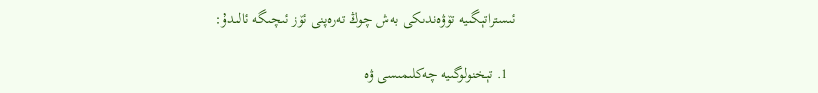ئىستراتېگىيە تۆۋەندىكى بەش چوڭ تەرەپنى ئۆز ئىچىگە ئالىدۇ:

  1. تېخنولوگىيە چەكلىمىسى ۋە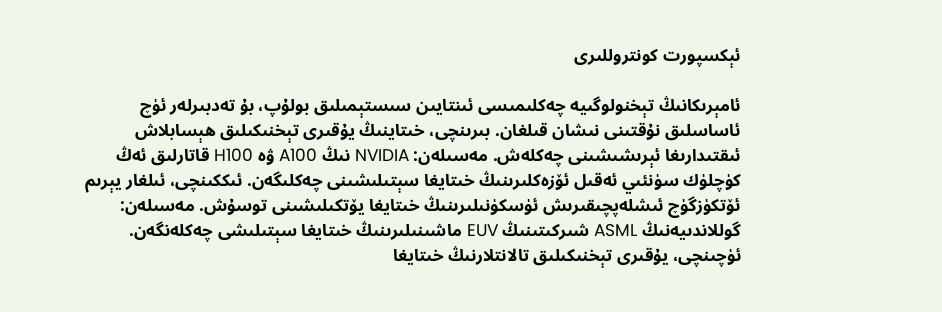ئېكسپورت كونتروللىرى

ئامېرىكانىڭ تېخنولوگىيە چەكلىمىسى ئىنتايىن سىستېمىلىق بولۇپ، بۇ تەدبىرلەر ئۈچ ئاساسلىق نۇقتىنى نىشان قىلغان. بىرىنچى، خىتاينىڭ يۇقىرى تېخنىكىلىق ھېسابلاش ئىقتىدارىغا ئېرىشىشىنى چەكلەش. مەسىلەن: NVIDIA نىڭ A100 ۋە H100 قاتارلىق ئەڭ كۈچلۈك سۈنئىي ئەقىل ئۆزەكلىرىنىڭ خىتايغا سېتىلىشىنى چەكلىگەن. ئىككىنچى، ئىلغار يېرىم ئۆتكۈزگۈچ ئىشلەپچىقىرىش ئۈسكۈنىلىرىنىڭ خىتايغا يۆتكىلىشىنى توسۇش. مەسىلەن: گوللاندىيەنىڭ ASML شىركىتىنىڭ EUV ماشىنىلىرىنىڭ خىتايغا سېتىلىشى چەكلەنگەن. ئۈچىنچى، يۇقىرى تېخنىكىلىق تالانتلارنىڭ خىتايغا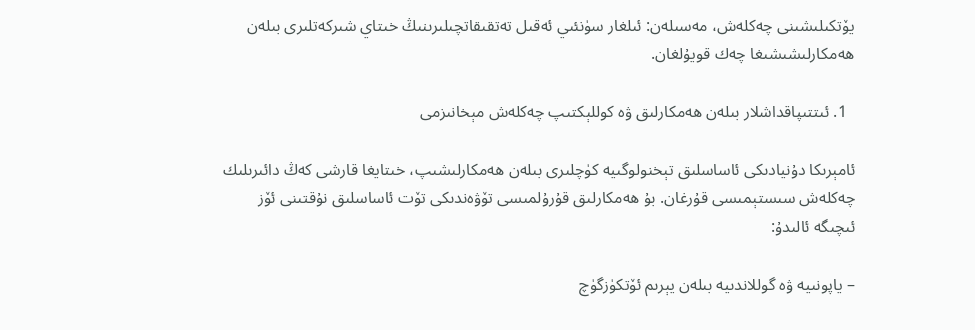يۆتكىلىشىنى چەكلەش، مەسىلەن: ئىلغار سۈنئىي ئەقىل تەتقىقاتچىلىرىنىڭ خىتاي شىركەتلىرى بىلەن ھەمكارلىشىشىغا چەك قويۇلغان.

  1. ئىتتىپاقداشلار بىلەن ھەمكارلىق ۋە كوللېكتىپ چەكلەش مېخانىزمى

ئامېرىكا دۇنيادىكى ئاساسلىق تېخنولوگىيە كۈچلىرى بىلەن ھەمكارلىشىپ، خىتايغا قارشى كەڭ دائىرىلىك چەكلەش سىستېمىسى قۇرغان. بۇ ھەمكارلىق قۇرۇلمىسى تۆۋەندىكى تۆت ئاساسلىق نۇقتىنى ئۆز ئىچىگە ئالىدۇ:

– ياپونىيە ۋە گوللاندىيە بىلەن يېرىم ئۆتكۈزگۈچ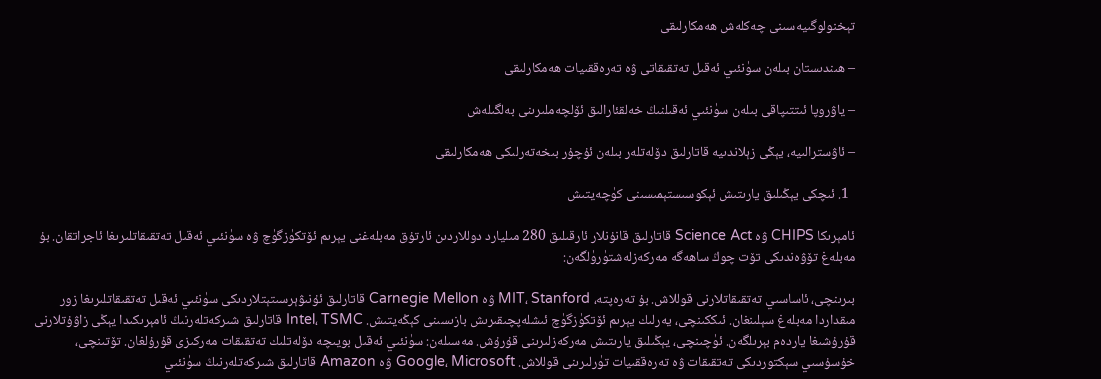تېخنولوگىيەسىنى چەكلەش ھەمكارلىقى

– ھىندىستان بىلەن سۈنئىي ئەقىل تەتقىقاتى ۋە تەرەققىيات ھەمكارلىقى

– ياۋروپا ئىتتىپاقى بىلەن سۈنئىي ئەقىلنىڭ خەلقئارالىق ئۆلچەملىرىنى بەلگىلەش

– ئاۋسترالىيە، يېڭى زېلاندىيە قاتارلىق دۆلەتلەر بىلەن ئۇچۇر بىخەتەرلىكى ھەمكارلىقى

  1. ئىچكى يېڭىلىق يارىتىش ئېكوسىستېمىسىنى كۈچەيتىش

ئامېرىكا CHIPS ۋە Science Act قاتارلىق قانۇنلار ئارقىلىق 280 مىليارد دوللاردىن ئارتۇق مەبلەغنى يېرىم ئۆتكۈزگۈچ ۋە سۈنئىي ئەقىل تەتقىقاتلىرىغا ئاجراتقان. بۇ مەبلەغ تۆۋەندىكى تۆت چوڭ ساھەگە مەركەزلەشتۈرۈلگەن:

بىرىنچى، ئاساسىي تەتقىقاتلارنى قوللاش. بۇ تەرەپتە، MIT، Stanford ۋە Carnegie Mellon قاتارلىق ئۇنىۋېرسىتېتلاردىكى سۈنئىي ئەقىل تەتقىقاتلىرىغا زور مىقداردا مەبلەغ سېلىنغان. ئىككىنچى، يەرلىك يېرىم ئۆتكۈزگۈچ ئىشلەپچىقىرىش بازىسىنى كېڭەيتىش. Intel، TSMC قاتارلىق شىركەتلەرنىڭ ئامېرىكىدا يېڭى زاۋۇتلارنى قۇرۇشىغا ياردەم بېرىلگەن. ئۈچىنچى، يېڭىلىق يارىتىش مەركەزلىرىنى قۇرۇش. مەسىلەن: سۈنئىي ئەقىل بويىچە دۆلەتلىك تەتقىقات مەركىزى قۇرۇلغان. تۆتىنچى، خۇسۇسىي سېكتوردىكى تەتقىقات ۋە تەرەققىيات تۈرلىرىنى قوللاش. Google، Microsoft ۋە Amazon قاتارلىق شىركەتلەرنىڭ سۈنئىي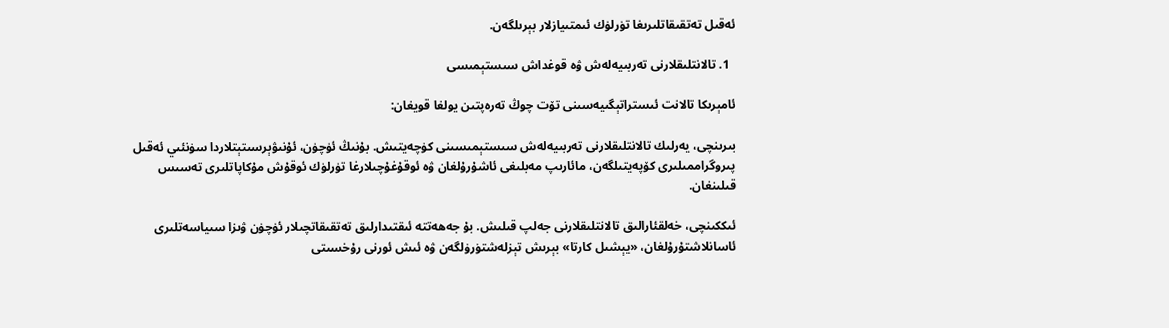ئەقىل تەتقىقاتلىرىغا تۈرلۈك ئىمتىيازلار بېرىلگەن.

  1. تالانتلىقلارنى تەربىيەلەش ۋە قوغداش سىستېمىسى

ئامېرىكا تالانت ئىستراتېگىيەسىنى تۆت چوڭ تەرەپتىن يولغا قويغان:

بىرىنچى، يەرلىك تالانتلىقلارنى تەربىيەلەش سىستېمىسىنى كۈچەيتىش. بۇنىڭ ئۈچۈن، ئۇنىۋېرسىتېتلاردا سۈنئىي ئەقىل پىروگراممىلىرى كۆپەيتىلگەن، مائارىپ مەبلىغى ئاشۇرۇلغان ۋە ئوقۇغۇچىلارغا تۈرلۈك ئوقۇش مۇكاپاتلىرى تەسىس قىلىنغان.

ئىككىنچى، خەلقئارالىق تالانتلىقلارنى جەلپ قىلىش. بۇ جەھەتتە ئىقتىدارلىق تەتقىقاتچىلار ئۈچۈن ۋىزا سىياسەتلىرى ئاسانلاشتۇرۇلغان، «يېشىل كارتا» بېرىش تېزلەشتۈرۈلگەن ۋە ئىش ئورنى رۇخسىتى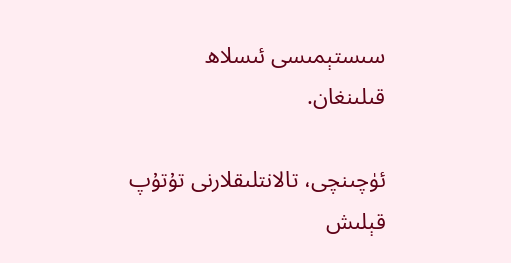سىستېمىسى ئىسلاھ قىلىنغان.

ئۈچىنچى، تالانتلىقلارنى تۇتۇپ قېلىش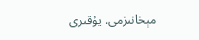مېخانىزمى. يۇقىرى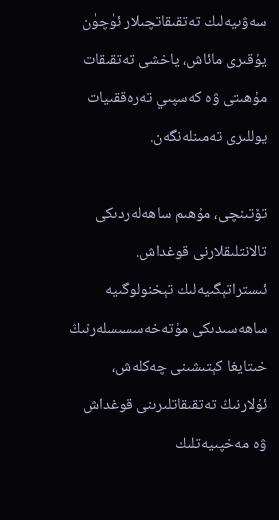سەۋىيەلىك تەتقىقاتچىلار ئۈچۈن يۇقىرى مائاش، ياخشى تەتقىقات مۇھىتى ۋە كەسپىي تەرەققىيات يوللىرى تەمىنلەنگەن.

تۆتىنچى، مۇھىم ساھەلەردىكى تالانتلىقلارنى قوغداش. ئىستراتېگىيەلىك تېخنولوگىيە ساھەسىدىكى مۇتەخەسسىسلەرنىڭ خىتايغا كېتىشىنى چەكلەش، ئۇلارنىڭ تەتقىقاتلىرىنى قوغداش ۋە مەخپىيەتلىك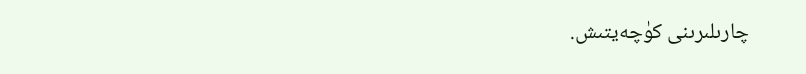چارىلىرىنى كۈچەيتىش.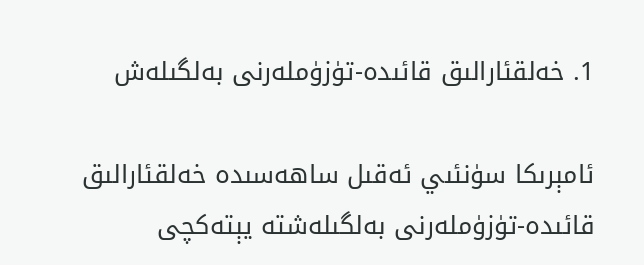1. خەلقئارالىق قائىدە-تۈزۈملەرنى بەلگىلەش

ئامېرىكا سۈنئىي ئەقىل ساھەسىدە خەلقئارالىق قائىدە-تۈزۈملەرنى بەلگىلەشتە يېتەكچى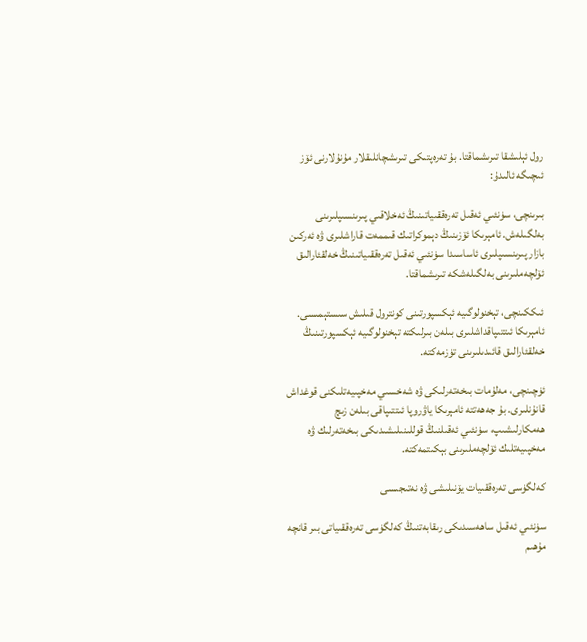رول ئېلىشقا تىرىشماقتا. بۇ تەرەپتىكى تىرىشچانلىقلار مۇنۇلارنى ئۆز ئىچىگە ئالىدۇ:

بىرىنچى، سۈنئىي ئەقىل تەرەققىياتىنىڭ ئەخلاقىي پىرىنسىپلىرىنى بەلگىلەش. ئامېرىكا ئۆزىنىڭ دېموكراتىك قىممەت قاراشلىرى ۋە ئەركىن بازار پىرىنسىپلىرى ئاساسىدا سۈنئىي ئەقىل تەرەققىياتىنىڭ خەلقئارالىق ئۆلچەملىرىنى بەلگىلەشكە تىرىشماقتا.

ئىككىنچى، تېخنولوگىيە ئېكسپورتىنى كونترول قىلىش سىستېمىسى. ئامېرىكا ئىتتىپاقداشلىرى بىلەن بىرلىكتە تېخنولوگىيە ئېكسپورتىنىڭ خەلقئارالىق قائىدىلىرىنى تۈزمەكتە.

ئۈچىنچى، مەلۇمات بىخەتەرلىكى ۋە شەخسىي مەخپىيەتلىكنى قوغداش قانۇنلىرى. بۇ جەھەتتە ئامېرىكا ياۋروپا ئىتتىپاقى بىلەن زىچ ھەمكارلىشىپ، سۈنئىي ئەقىلنىڭ قوللىنىلىشىدىكى بىخەتەرلىك ۋە مەخپىيەتلىك ئۆلچەملىرىنى بېكىتمەكتە.

كەلگۈسى تەرەققىيات يۆنىلىشى ۋە نەتىجىسى

سۈنئىي ئەقىل ساھەسىدىكى رىقابەتنىڭ كەلگۈسى تەرەققىياتى بىر قانچە مۇھىم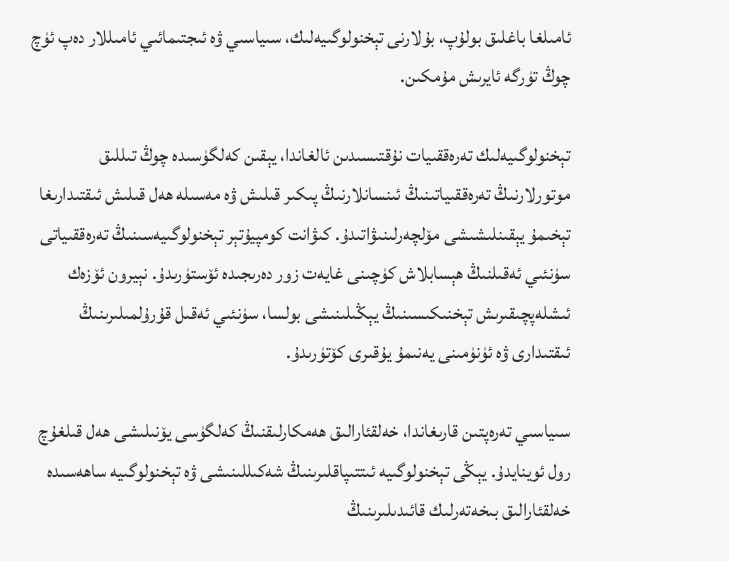ئامىلغا باغلىق بولۇپ، بۇلارنى تېخنولوگىيەلىك، سىياسىي ۋە ئىجتىمائىي ئامىللار دەپ ئۈچ چوڭ تۈرگە ئايرىش مۇمكىن.

تېخنولوگىيەلىك تەرەققىيات نۇقتىسىدىن ئالغاندا، يېقىن كەلگۈسىدە چوڭ تىللىق موتورلارنىڭ تەرەققىياتىنىڭ ئىنسانلارنىڭ پىكىر قىلىش ۋە مەسىلە ھەل قىلىش ئىقتىدارىغا تېخىمۇ يېقىنلىشىشى مۆلچەرلىنىۋاتىدۇ. كىۋانت كومپيۇتېر تېخنولوگىيەسىنىڭ تەرەققىياتى سۈنئىي ئەقىلنىڭ ھېسابلاش كۈچىنى غايەت زور دەرىجىدە ئۆستۈرىدۇ. نېيرون ئۆزەك ئىشلەپچىقىرىش تېخنىكىسىنىڭ يېڭىلىنىشى بولسا، سۈنئىي ئەقىل قۇرۇلمىلىرىنىڭ ئىقتىدارى ۋە ئۈنۈمىنى يەنىمۇ يۇقىرى كۆتۈرىدۇ.

سىياسىي تەرەپتىن قارىغاندا، خەلقئارالىق ھەمكارلىقنىڭ كەلگۈسى يۆنىلىشى ھەل قىلغۇچ رول ئوينايدۇ. يېڭى تېخنولوگىيە ئىتتىپاقلىرىنىڭ شەكىللىنىشى ۋە تېخنولوگىيە ساھەسىدە خەلقئارالىق بىخەتەرلىك قائىدىلىرىنىڭ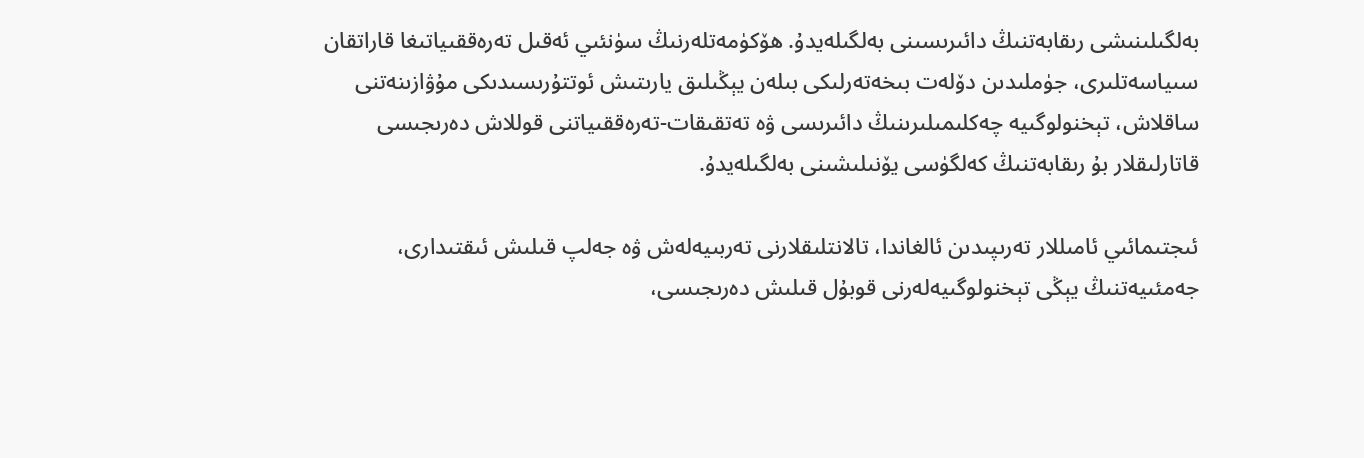بەلگىلىنىشى رىقابەتنىڭ دائىرىسىنى بەلگىلەيدۇ. ھۆكۈمەتلەرنىڭ سۈنئىي ئەقىل تەرەققىياتىغا قاراتقان سىياسەتلىرى، جۈملىدىن دۆلەت بىخەتەرلىكى بىلەن يېڭىلىق يارىتىش ئوتتۇرىسىدىكى مۇۋازىنەتنى ساقلاش، تېخنولوگىيە چەكلىمىلىرىنىڭ دائىرىسى ۋە تەتقىقات-تەرەققىياتنى قوللاش دەرىجىسى قاتارلىقلار بۇ رىقابەتنىڭ كەلگۈسى يۆنىلىشىنى بەلگىلەيدۇ.

ئىجتىمائىي ئامىللار تەرىپىدىن ئالغاندا، تالانتلىقلارنى تەربىيەلەش ۋە جەلپ قىلىش ئىقتىدارى، جەمئىيەتنىڭ يېڭى تېخنولوگىيەلەرنى قوبۇل قىلىش دەرىجىسى،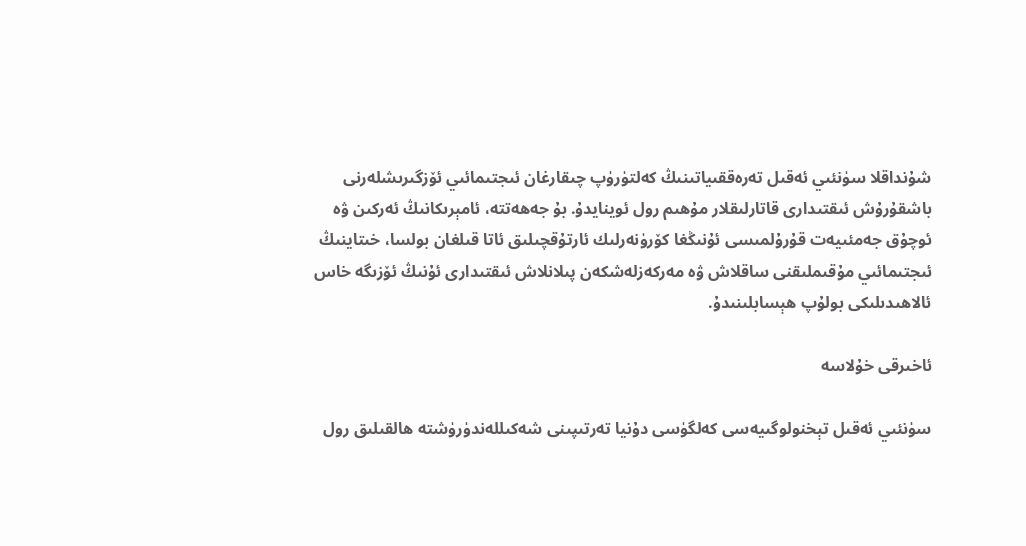شۇنداقلا سۈنئىي ئەقىل تەرەققىياتىنىڭ كەلتۈرۈپ چىقارغان ئىجتىمائىي ئۆزگىرىشلەرنى باشقۇرۇش ئىقتىدارى قاتارلىقلار مۇھىم رول ئوينايدۇ. بۇ جەھەتتە، ئامېرىكانىڭ ئەركىن ۋە ئوچۇق جەمئىيەت قۇرۇلمىسى ئۇنىڭغا كۆرۈنەرلىك ئارتۇقچىلىق ئاتا قىلغان بولسا، خىتاينىڭ ئىجتىمائىي مۇقىملىقنى ساقلاش ۋە مەركەزلەشكەن پىلانلاش ئىقتىدارى ئۇنىڭ ئۆزىگە خاس ئالاھىدىلىكى بولۇپ ھېسابلىنىدۇ.

ئاخىرقى خۇلاسە

سۈنئىي ئەقىل تېخنولوگىيەسى كەلگۈسى دۇنيا تەرتىپىنى شەكىللەندۈرۈشتە ھالقىلىق رول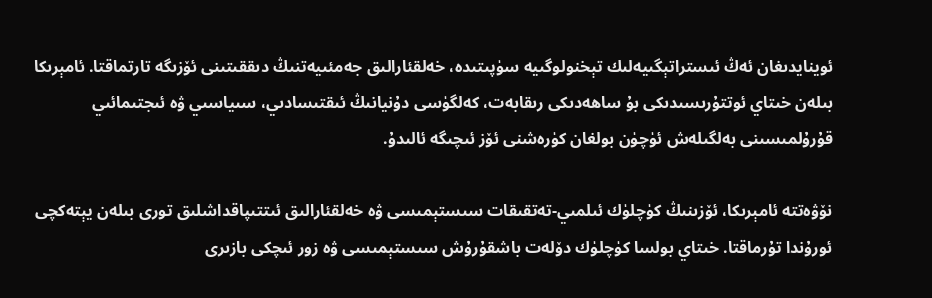ئوينايدىغان ئەڭ ئىستراتېگىيەلىك تېخنولوگىيە سۈپىتىدە، خەلقئارالىق جەمئىيەتنىڭ دىققىتىنى ئۆزىگە تارتماقتا. ئامېرىكا بىلەن خىتاي ئوتتۇرىسىدىكى بۇ ساھەدىكى رىقابەت، كەلگۈسى دۇنيانىڭ ئىقتىسادىي، سىياسىي ۋە ئىجتىمائىي قۇرۇلمىسىنى بەلگىلەش ئۈچۈن بولغان كۈرەشنى ئۆز ئىچىگە ئالىدۇ.

نۆۋەتتە ئامېرىكا، ئۆزىنىڭ كۈچلۈك ئىلمىي-تەتقىقات سىستېمىسى ۋە خەلقئارالىق ئىتتىپاقداشلىق تورى بىلەن يېتەكچى ئورۇندا تۇرماقتا. خىتاي بولسا كۈچلۈك دۆلەت باشقۇرۇش سىستېمىسى ۋە زور ئىچكى بازىرى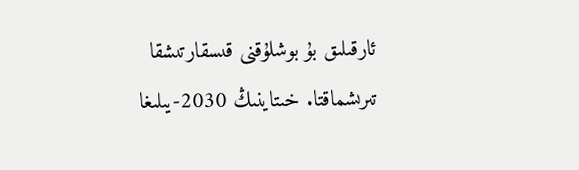ئارقىلىق بۇ بوشلۇقنى قىسقارتىشقا تىرىشماقتا. خىتاينىڭ 2030-يىلىغا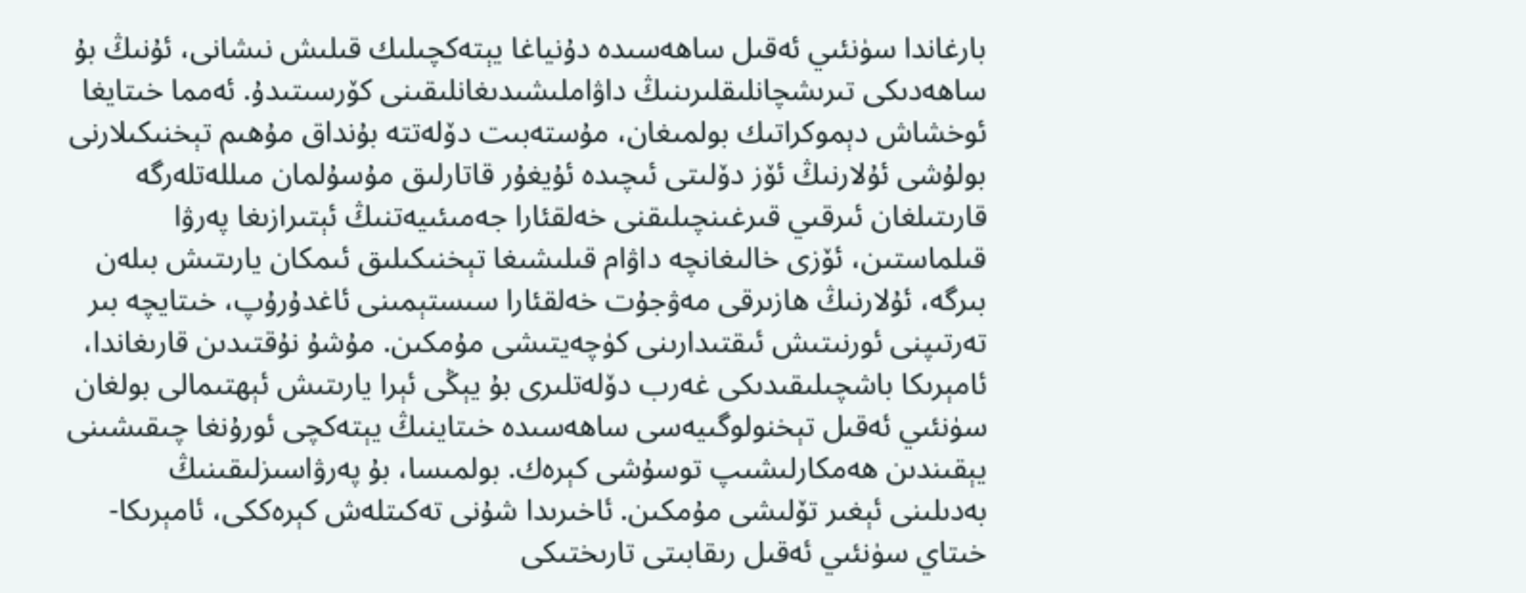بارغاندا سۈنئىي ئەقىل ساھەسىدە دۇنياغا يېتەكچىلىك قىلىش نىشانى، ئۇنىڭ بۇ ساھەدىكى تىرىشچانلىقلىرىنىڭ داۋاملىشىدىغانلىقىنى كۆرسىتىدۇ. ئەمما خىتايغا ئوخشاش دېموكراتىك بولمىغان، مۇستەبىت دۆلەتتە بۇنداق مۇھىم تېخنىكىلارنى بولۇشى ئۇلارنىڭ ئۆز دۆلىتى ئىچىدە ئۇيغۇر قاتارلىق مۇسۇلمان مىللەتلەرگە قارىتىلغان ئىرقىي قىرغىنچىلىقنى خەلقئارا جەمىئىيەتنىڭ ئېتىرازىغا پەرۋا قىلماستىن، ئۆزى خالىغانچە داۋام قىلىشىغا تېخنىكىلىق ئىمكان يارىتىش بىلەن بىرگە، ئۇلارنىڭ ھازىرقى مەۋجۇت خەلقئارا سىستېمىنى ئاغدۇرۇپ، خىتايچە بىر تەرتىپنى ئورنىتىش ئىقتىدارىنى كۈچەيتىشى مۇمكىن. مۇشۇ نۇقتىدىن قارىغاندا، ئامېرىكا باشچىلىقىدىكى غەرب دۆلەتلىرى بۇ يېڭى ئېرا يارىتىش ئېھتىمالى بولغان سۈنئىي ئەقىل تېخنولوگىيەسى ساھەسىدە خىتاينىڭ يېتەكچى ئورۇنغا چىقىشىنى يېقىندىن ھەمكارلىشىپ توسۇشى كېرەك. بولمىسا، بۇ پەرۋاسىزلىقىنىڭ بەدىلىنى ئېغىر تۆلىشى مۇمكىن. ئاخىرىدا شۇنى تەكىتلەش كېرەككى، ئامېرىكا-خىتاي سۈنئىي ئەقىل رىقابىتى تارىختىكى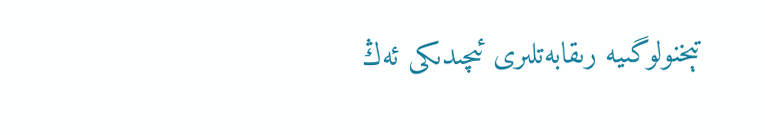تېخنولوگىيە رىقابەتلىرى ئىچىدىكى ئەڭ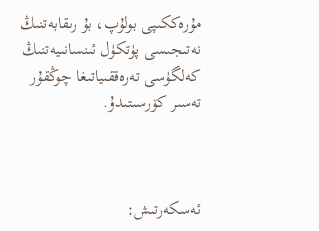مۇرەككىپى بولۇپ، بۇ رىقابەتنىڭ نەتىجىسى پۈتكۈل ئىنسانىيەتنىڭ كەلگۈسى تەرەققىياتىغا چوڭقۇر تەسىر كۆرسىتىدۇ.



ئەسكەرتىش: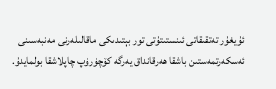ئۇيغۇر تەتقىقاتى ئىنستىتۇتى تور بېتىدىكى ماقالىلەرنى مەنبەسىنى ئەسكەرتمەستىن باشقا ھەرقانداق يەرگە كۆچۈرۈپ چاپلاشقا بولمايدۇ.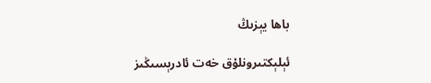باھا يېزىڭ

ئېلېكتىرونلۇق خەت ئادرېسىڭىز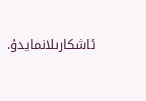ئاشكارىلانمايدۇ.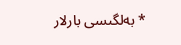* بەلگىسى بارلار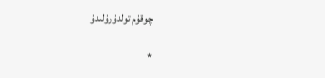چوقۇم تولدۇرۇلىدۇ

*